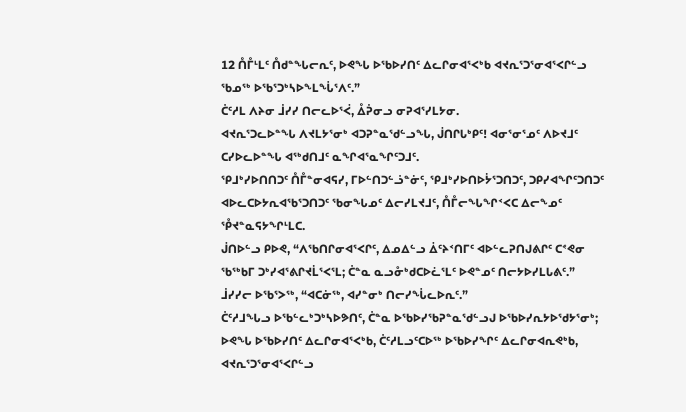12 ᑍᒤᒻᒪᑦ ᑍᑯᓐᖓᓕᕆᑦ, ᐅᕙᖓ ᐅᖃᐅᓯᑎᑦ ᐃᓚᒋᓂᐊᕐᐸᒃᑲ ᐊᔪᕆᕐᑐᕐᓂᐊᕐᐸᒋᓪᓗ ᖃᓄᖅ ᐅᖃᕐᑐᒃᓴᐅᖕᒪᖔᕐᐱᑦ.”
ᑖᑦᓱᒪ ᐱᔨᓂ ᒨᓯᓯ ᑎᓕᓚᐅᕐᐹ, ᐂᕉᓂᓗ ᓂᕈᐊᕐᓯᒪᔭᓂ.
ᐊᔪᕆᕐᑐᓚᐅᓐᖓ ᐱᔪᒪᔭᕐᓂᒃ ᐊᑐᕈᓐᓇᖁᓪᓗᖓ, ᒎᑎᒋᒐᒃᑭᑦ! ᐊᓂᕐᓂᕐᓄᑦ ᐱᐅᔪᒧᑦ ᑕᓯᐅᓚᐅᓐᖓ ᐊᖅᑯᑎᒧᑦ ᓇᖏᐊᕐᓇᖏᑦᑐᒧᑦ.
ᕿᒧᒃᓯᐅᑎᑎᑐᑦ ᑍᒤᓐᓂᐊᕋᓯ, ᒥᐅᓪᑎᑐᓪᓘᓐᓃᑦ, ᕿᒧᒃᓯᐅᑎᐅᔮᕐᑐᑎᑐᑦ, ᑐᑭᓯᐊᖏᑦᑐᑎᑐᑦ ᐊᐅᓚᑕᐅᔭᕆᐊᖃᕐᑐᑎᑐᑦ ᖃᓂᖓᓄᑦ ᐃᓕᓯᒪᔪᒧᑦ, ᑍᒤᓕᖓᖏᑉᐸᑕ ᐃᓕᖕᓄᑦ ᕾᔪᓐᓇᕋᔭᖏᒻᒪᑕ.
ᒎᑎᐅᓪᓗ ᑭᐅᕙ, “ᐱᖃᑎᒋᓂᐊᕐᐸᒋᑦ, ᐃᓄᐃᓪᓗ ᐄᑦᔨᑉᑎᒥᑦ ᐊᐅᓪᓚᕈᑎᒍᕕᒋᑦ ᑕᕝᕙᓂ ᖃᖅᑲᒥ ᑐᒃᓯᐊᕐᕕᒋᔪᒫᕐᐸᕐᒪ; ᑖᓐᓇ ᓇᓗᓁᒃᑯᑕᐅᓛᕐᒪᑦ ᐅᕙᓐᓄᑦ ᑎᓕᔭᐅᓯᒪᒐᕕᑦ.”
ᒨᓯᓯᓕ ᐅᖃᕐᐳᖅ, “ᐊᑕᓃᖅ, ᐊᓯᓐᓂᒃ ᑎᓕᓯᖔᓚᐅᕆᑦ.”
ᑖᑦᓱᒧᖓᓗ ᐅᖃᓪᓚᒃᑐᒃᓴᐅᕗᑎᑦ, ᑖᓐᓇ ᐅᖃᐅᓯᖃᕈᓐᓇᖁᓪᓗᒍ ᐅᖃᐅᓯᕆᔭᐅᖁᔭᕐᓂᒃ; ᐅᕙᖓ ᐅᖃᐅᓯᑎᑦ ᐃᓚᒋᓂᐊᕐᐸᒃᑲ, ᑖᑦᓱᒪᓗᑦᑕᐅᖅ ᐅᖃᐅᓯᖏᑦ ᐃᓚᒋᓂᐊᕆᕙᒃᑲ, ᐊᔪᕆᕐᑐᕐᓂᐊᕐᐸᒋᓪᓗ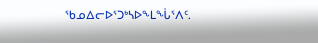ᖃᓄᐃᓕᐅᕐᑐᒃᓴᐅᖕᒪᖔᕐᐱᑦ.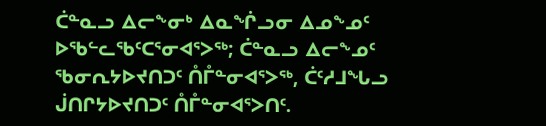ᑖᓐᓇᓗ ᐃᓕᖕᓂᒃ ᐃᓇᖐᓗᓂ ᐃᓄᖕᓄᑦ ᐅᖃᓪᓚᖃᑦᑕᕐᓂᐊᕐᐳᖅ; ᑖᓐᓇᓗ ᐃᓕᖕᓄᑦ ᖃᓂᕆᔭᐅᔪᑎᑐᑦ ᑍᒤᓐᓂᐊᕐᐳᖅ, ᑖᑦᓱᒧᖓᓗ ᒎᑎᒋᔭᐅᔪᑎᑐᑦ ᑍᒤᓐᓂᐊᕐᐳᑎᑦ.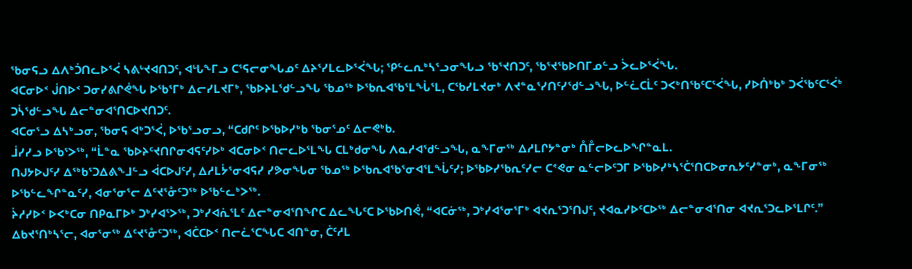ᖃᓂᕋᓗ ᐃᐱᒃᑑᑎᓚᐅᕐᐹ ᓴᕕᒡᔪᐊᑎᑐᑦ, ᐊᒡᒐᖕᒥᓗ ᑕᕐᕋᓕᓂᖓᓄᑦ ᐃᔨᕐᓯᒪᓚᐅᕐᐹᖓ; ᕿᓪᓚᕆᒃᓴᕐᓗᓂᖓᓗ ᖃᕐᔪᑎᑐᑦ, ᖃᕐᔪᖃᐅᑎᒥᓄᓪᓗ ᐴᓚᐅᕐᐹᖓ.
ᐊᑕᓂᐅᑉ ᒎᑎᐅᑉ ᑐᓂᓯᕕᒋᕚᖓ ᐅᖃᕐᒥᒃ ᐃᓕᓯᒪᔪᒥᒃ, ᖃᐅᔨᒪᖁᓪᓗᖓ ᖃᓄᖅ ᐅᖃᕆᐊᖃᕐᒪᖔᕐᒪ, ᑕᖃᓯᒪᔪᓂᒃ ᐱᔪᓐᓇᕐᓯᑎᑦᓯᖁᓪᓗᖓ, ᐅᓪᓛᑕᒫᑦ ᑐᐸᒃᑎᖃᑦᑕᕐᐹᖓ, ᓯᐅᑏᒃᑲᒃ ᑐᐹᖃᑦᑕᕐᐹᒃ ᑐᓵᖁᓪᓗᖓ ᐃᓕᓐᓂᐊᕐᑎᑕᐅᔪᑎᑐᑦ.
ᐊᑕᓂᕐᓗ ᐃᓴᒃᓗᓂ, ᖃᓂᕋ ᐊᒃᑐᕐᐹ, ᐅᖃᕐᓗᓂᓗ, “ᑕᑯᒋᑦ ᐅᖃᐅᓯᒃᑲ ᖃᓂᕐᓄᑦ ᐃᓕᕙᒃᑲ.
ᒨᓯᓯᓗ ᐅᖃᕐᐳᖅ, “ᒫᓐᓇ ᖃᐅᔨᑦᔪᑎᒋᓂᐊᕋᑦᓯᐅᒃ ᐊᑕᓂᐅᑉ ᑎᓕᓚᐅᕐᒪᖓ ᑕᒪᒃᑯᓂᖓ ᐱᓇᓱᐊᖁᓪᓗᖓ, ᓇᖕᒥᓂᖅ ᐃᓱᒪᒋᔭᓐᓂᒃ ᑍᒤᓕᐅᓚᐅᖏᓐᓇᒪ.
ᑎᒍᔭᐅᒍᑦᓯ ᐃᖅᑲᕐᑐᐃᕕᖕᒧᓪᓗ ᐋᑕᐅᒍᑦᓯ, ᐃᓱᒪᔮᕐᓂᐊᕋᓯ ᓯᕗᓂᖓᓂ ᖃᓄᖅ ᐅᖃᕆᐊᖃᕐᓂᐊᕐᒪᖔᑦᓯ; ᐅᖃᐅᓯᖃᕆᑦᓯᓕ ᑕᕝᕙᓂ ᓇᓪᓕᐅᑦᑐᒥ ᐅᖃᐅᓯᒃᓴᕐᑖᕐᑎᑕᐅᓂᕆᔭᑦᓯᓐᓂᒃ, ᓇᖕᒥᓂᖅ ᐅᖃᓪᓚᖏᓐᓇᑦᓯ, ᐊᓂᕐᓂᕐᓕ ᐃᑦᔪᕐᓁᑦᑐᖅ ᐅᖃᓪᓚᒃᐳᖅ.
ᔩᓱᓯᐅᑉ ᐅᐸᒃᑕᓂ ᑎᑭᓇᒥᐅᒃ ᑐᒃᓯᐊᕐᐳᖅ, ᑐᒃᓯᐊᕇᕐᒪᑦ ᐃᓕᓐᓂᐊᕐᑎᖏᑕ ᐃᓚᖓᑦᑕ ᐅᖃᐅᑎᕚ, “ᐊᑕᓃᖅ, ᑐᒃᓯᐊᕐᓂᕐᒥᒃ ᐊᔪᕆᕐᑐᕐᑎᒍᑦ, ᔪᐊᓇᓯᐅᑦᑕᐅᖅ ᐃᓕᓐᓂᐊᕐᑎᓂ ᐊᔪᕆᕐᑐᓚᐅᕐᒪᒋᑦ.”
ᐃᑲᔪᕐᑎᒃᓴᕐᓕ, ᐊᓂᕐᓂᖅ ᐃᑦᔪᕐᓁᑦᑐᖅ, ᐊᑖᑕᐅᑉ ᑎᓕᓛᕐᑕᖓᑕ ᐊᑎᓐᓂ, ᑖᑦᓱᒪ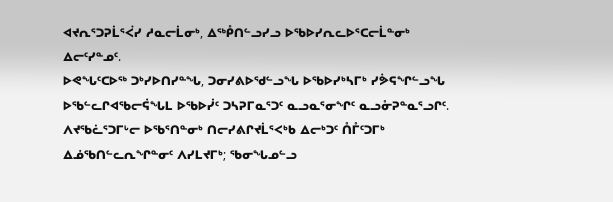ᐊᔪᕆᕐᑐᕈᒫᕐᐹᓯ ᓱᓇᓕᒫᓂᒃ, ᐃᖅᑬᑎᓪᓗᓯᓗ ᐅᖃᐅᓯᕆᓚᐅᕐᑕᓕᒫᓐᓂᒃ ᐃᓕᑦᓯᓐᓄᑦ.
ᐅᕙᖓᑦᑕᐅᖅ ᑐᒃᓯᐅᑎᓯᓐᖓ, ᑐᓂᓯᕕᐅᖁᓪᓗᖓ ᐅᖃᐅᓯᒃᓴᒥᒃ ᓯᕘᕋᖏᓪᓗᖓ ᐅᖃᓪᓚᒋᐊᖃᓕᕌᖓᒪ ᐅᖃᐅᓰᑦ ᑐᓴᕈᒥᓇᕐᑐᑦ ᓇᓗᓇᕐᓂᖏᑦ ᓇᓗᓁᕈᓐᓇᕐᓗᒋᑦ.
ᐱᔪᖃᓛᕐᑐᒥᒡᓕ ᐅᖃᕐᑎᓐᓂᒃ ᑎᓕᓯᕕᒋᔪᒫᕐᐸᒃᑲ ᐃᓕᒃᑐᑦ ᑍᒤᑦᑐᒥᒃ ᐃᓅᖃᑎᓪᓚᕆᖏᓐᓂᑦ ᐱᓯᒪᔪᒥᒃ; ᖃᓂᖓᓄᓪᓗ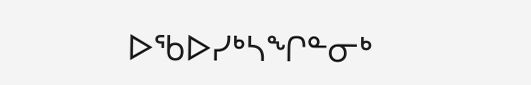ᐅᖃᐅᓯᒃᓴᖏᓐᓂᒃ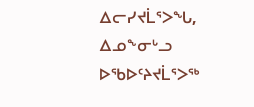ᐃᓕᓯᔪᒫᕐᐳᖓ, ᐃᓄᖕᓂᒡᓗ ᐅᖃᐅᑦᔨᔪᒫᕐᐳᖅ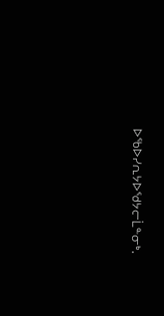ᐅᖃᐅᓯᕆᔭᐅᖁᔭᓕᒫᓐᓂᒃ.